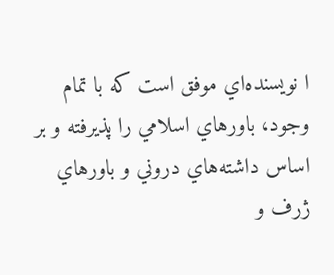ا نويسنده‌اي موفق است كه با تمام وجود، باور‌هاي اسلامي را پذيرفته و بر اساس داشته‌هاي دروني و باورهاي ژرف و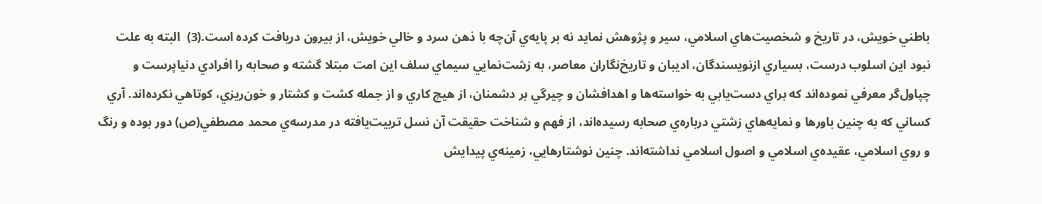باطني خويش، در تاريخ و شخصيت‌هاي اسلامي، سير و پژوهش نمايد نه بر پايه‌ي آن‌چه با ذهن سرد و خالي خويش، از بيرون دريافت كرده است.(3)  البته به علت نبود اين اسلوب درست، بسياري ازنويسندگان، اديبان و تاريخ‌نگاران معاصر، به زشت‌نمايي سيماي سلف اين امت مبتلا گشته‌ و صحابه را افرادي دنياپرست و چپاول‌گر معرفي نموده‌اند كه براي دست‌يابي به خواسته‌ها و اهدافشان و چيرگي بر دشمنان، از هيچ كاري و از جمله كشت و كشتار و خون‌ريزي، كوتاهي نكرده‌اند. آري كساني كه به چنين باورها و نمايه‌هاي زشتي درباره‌ي صحابه رسيده‌اند، از فهم و شناخت حقيقت آن نسل تربيت‌يافته در مدرسه‌ي محمد مصطفي(ص) دور بوده‌ و رنگ و روي اسلامي، عقيده‌‌ي اسلامي و اصول اسلامي نداشته‌اند. چنين نوشتارهايي، زمينه‌ي پيدايش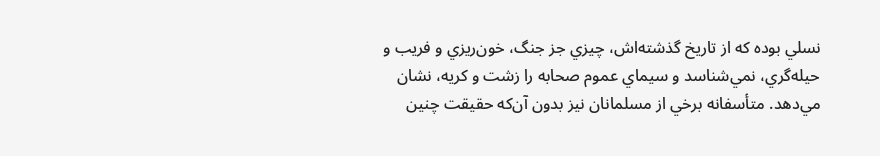نسلي بوده كه از تاريخ گذشته‌اش، چيزي جز جنگ، خون‌ريزي و فريب و حيله‌گري، نمي‌شناسد و سيماي عموم صحابه را زشت و كريه، نشان مي‌دهد. متأسفانه برخي از مسلمانان نيز بدون آن‌كه حقيقت چنين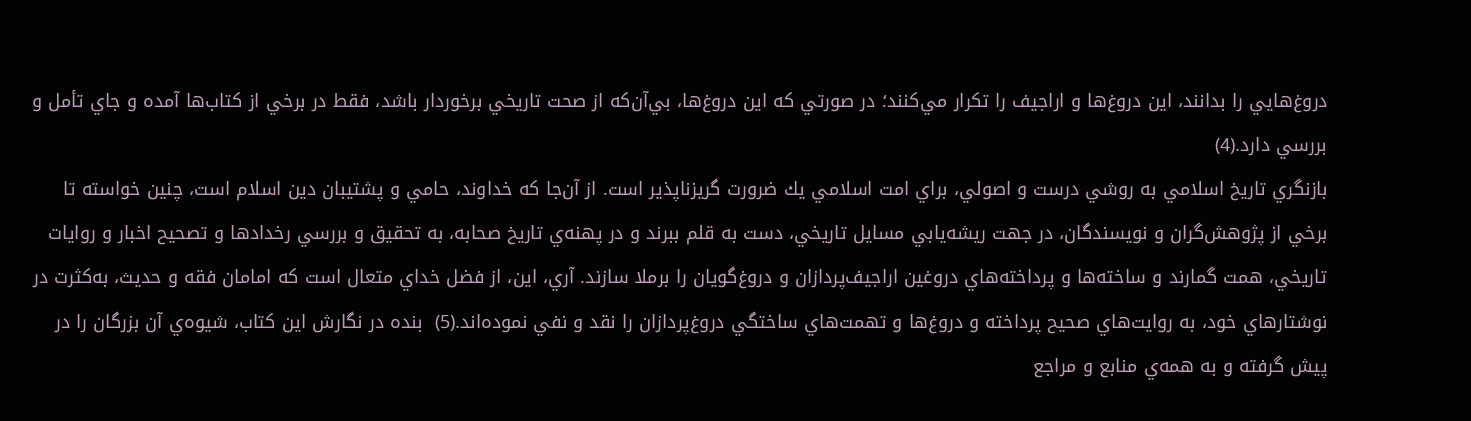دروغ‌هايي را بدانند، اين دروغ‌ها و اراجيف را تكرار مي‌كنند؛ در صورتي كه اين دروغ‌ها، بي‌آن‌كه از صحت تاريخي برخوردار باشد، فقط در برخي از كتاب‌ها آمده و جاي تأمل و بررسي دارد.(4)
بازنگري تاريخ اسلامي به روشي درست و اصولي، براي امت اسلامي يك ضرورت گريزناپذير است. از آن‌جا كه خداوند، حامي و پشتيبان دين اسلام است، چنين خواسته تا برخي از پژوهش‌گران و نويسندگان، در جهت ريشه‌يابي مسايل تاريخي، دست به قلم ببرند و در پهنه‌ي تاريخ صحابه، به تحقيق و بررسي رخدادها و تصحيح اخبار و روايات تاريخي، همت گمارند و ساخته‌ها و پرداخته‌هاي دروغين اراجيف‌پردازان و دروغ‌گويان را برملا سازند. آري، اين، از فضل خداي متعال است كه امامان فقه و حديث، به‌كثرت در نوشتارهاي خود، به روايت‌هاي صحيح پرداخته و دروغ‌ها و تهمت‌هاي ساختگي دروغ‌پردازان را نقد و نفي نموده‌اند.(5)  بنده در نگارش اين كتاب، شيوه‌ي آن بزرگان را در پيش گرفته و به همه‌ي منابع و مراجع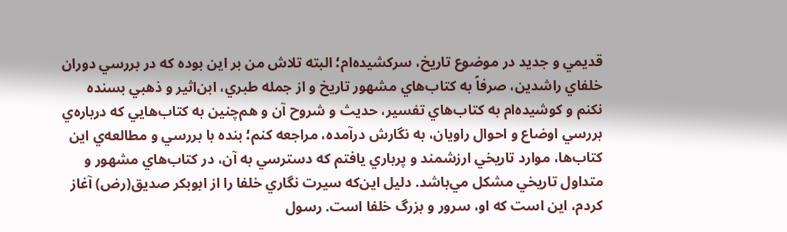قديمي و جديد در موضوع تاريخ، سركشيده‌ام؛ البته تلاش من بر اين بوده كه در بررسي دوران خلفاي راشدين، صرفاً به كتاب‌هاي مشهور تاريخ و از جمله طبري، ابن‌اثير و ذهبي بسنده نكنم و كوشيده‌ام به كتاب‌هاي تفسير، حديث و شروح آن و هم‌چنين به كتاب‌هايي كه درباره‌ي بررسي اوضاع و احوال راويان، به نگارش درآمده، مراجعه كنم؛ بنده با بررسي و مطالعه‌ي اين كتاب‌ها، موارد تاريخي ارزشمند و پرباري يافتم كه دسترسي به آن، در كتاب‌هاي مشهور و متداول تاريخي مشكل مي‌باشد. دليل اين‌كه سيرت نگاري خلفا را از ابوبكر صديق(رض) آغاز كردم، اين است كه او، سرور و بزرگ خلفا است. رسول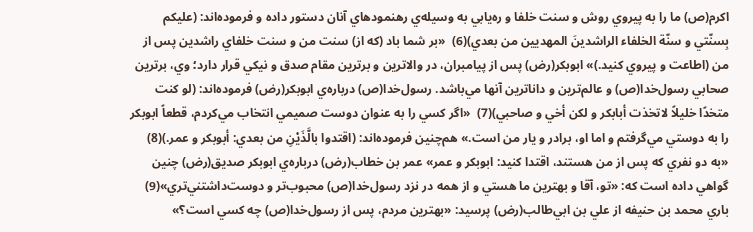اكرم(ص) ما را به پيروي روش و سنت خلفا و ره‌يابي به وسيله‌ي رهنمودهاي آنان دستور داده‌ و فرموده‌اند: (عليكم بِسنّتي و سنّة الخلفاء الراشدينَ المهديين من بعدي)(6)  «بر شما باد (كه از) سنت من و سنت خلفاي راشدين پس از من (اطاعت و پيروي كنيد.)» ابوبكر(رض) پس از پيامبران، در والاترين و برترين مقام صدق و نيكي قرار دارد؛ وي، برترين صحابي رسو‌ل‌خدا(ص) و عالم‌ترين و داناترين آنها مي‌باشد. رسول‌خدا(ص) درباره‌ي ابوبكر(رض) فرموده‌اند: (لو كنت متخدًا خليلاً لاتخذت أبابكر و لكن أخي و صاحبي)(7)  «اگر كسي را به عنوان دوست صميمي انتخاب مي‌كردم، قطعاً ابوبكر را به دوستي مي‌گرفتم و اما او، برادر و يار من است.» هم‌چنين فرموده‌اند: (اقتدوا بالَّذَيْنِ من بعدي: أبوبكر و عمر.)(8)  «به دو نفري كه پس از من هستند، اقتدا كنيد: ابوبكر و عمر» عمر بن‌ خطاب(رض) درباره‌ي ابوبكر صديق(رض) چنين گواهي داده است كه: «تو، آقا و بهترين ما هستي و از همه در نزد رسول‌خدا(ص) محبوب‌تر و دوست‌داشتني‌تري»(9)  باري محمد‌ بن‌ حنيفه از علي‌ بن‌ ابي‌طالب(رض) پرسيد: «بهترين مردم، پس از رسول‌خدا(ص) چه كسي است؟»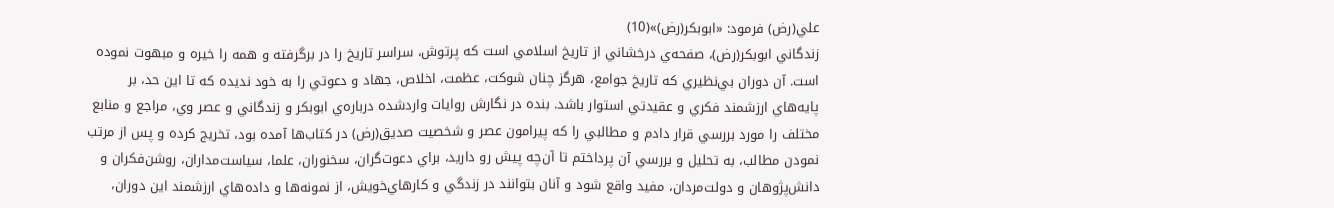علي(رض) فرمود: «ابوبكر(رض)»(10)
زندگاني ابوبكر(رض)، صفحه‌ي درخشاني از تاريخ اسلامي است كه پرتوش، سراسر تاريخ را در برگرفته و همه را خيره و مبهوت نموده است. آن دوران بي‌نظيري كه تاريخ جوامع، هرگز چنان شوكت، عظمت، اخلاص، جهاد و دعوتي را به خود نديده كه تا اين حد، بر پايه‌هاي ارزشمند فكري و عقيدتي استوار باشد. بنده در نگارش روايات واردشده درباره‌ي ابوبكر و زندگاني و عصر وي، مراجع و منابع مختلف را مورد بررسي قرار دادم و مطالبي را كه پيرامون عصر و شخصيت صديق(رض) در كتاب‌ها آمده بود، تخريج كرده و پس از مرتب نمودن مطالب، به تحليل و بررسي آن پرداختم تا آن‌چه پيش رو داريد، براي دعوت‌گران، سخنوران، علما، سياست‌مداران، روشن‌فكران و دانش‌پژوهان و دولت‌مردان، مفيد واقع شود و آنان بتوانند در زندگي و كارهاي‌خويش، از نمونه‌ها و داده‌ها‌ي ارزشمند اين دوران،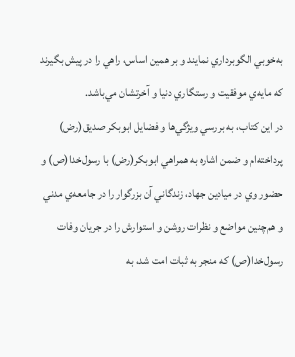به‌خوبي الگوبرداري نمايند و بر همين اساس، راهي را در پيش بگيرند كه مايه‌ي موفقيت و رستگاري دنيا و آخرتشان مي‌باشد.
در اين كتاب، به بررسي ويژگي‌ها و فضايل ابوبكر صديق(رض) پرداخته‌ام و ضمن اشاره به همراهي ابوبكر(رض) با رسول‌خدا(ص) و حضور وي در ميادين جهاد، زندگاني آن بزرگوار را در جامعه‌ي مدني و هم‌چنين مواضع و نظرات روشن و استوارش را در جريان وفات رسول‌خدا(ص) كه منجر به ثبات امت شد، به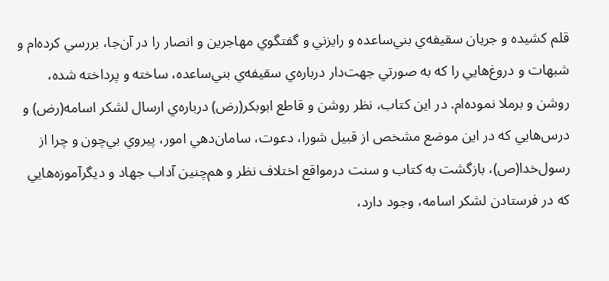قلم كشيده‌ و جريان سقيفه‌ي‌ بني‌ساعده و رايزني و گفتگوي مهاجرين و انصار را در آن‌جا، بررسي كرده‌ام و شبهات و دروغ‌هايي را كه به صورتي جهت‌دار درباره‌ي سقيفه‌ي بني‌ساعده، ساخته و پرداخته شده، روشن و برملا نموده‌ام. در اين كتاب، نظر روشن و قاطع ابوبكر(رض) درباره‌ي ارسال لشكر اسامه(رض) و درس‌هايي كه در اين موضع مشخص از قبيل شورا، دعوت، سامان‌دهي امور، پيروي بي‌چون و چرا از رسول‌خدا(ص)، بازگشت به كتاب و سنت درمواقع اختلاف نظر و هم‌چنين آداب جهاد و ديگرآموزه‌ها‌يي كه در فرستادن لشكر اسامه، وجود دارد،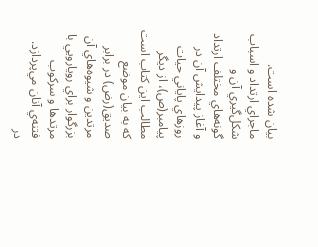بيان شده است. ماجراي ارتداد و اسباب شكل‌گيري آن و گونه‌هاي مختلف ارتداد و آغاز پيدايش آن در روز‌هاي پاياني حيات پيامبر(ص)، از ديگر مطالب اين كتاب است كه به بيان موضع صديق(رض) در برابر مرتدين و شيوه‌هاي آن بزرگوار براي رويارويي با مرتد‌ها و سركوب فتنه‌ي آنان مي‌پردازد. در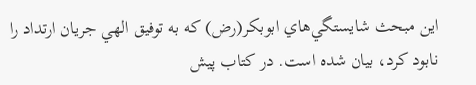اين مبحث شايستگي‌هاي ابوبكر(رض) كه به توفيق الهي جريان ارتداد را نابود كرد، بيان شده است. در كتاب پيش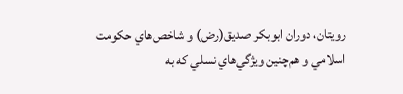رويتان، دوران ابوبكر صديق(رض) و شاخص‌هاي حكومت اسلامي و هم‌چنين ويژگي‌هاي نسلي كه به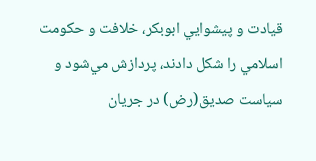قيادت و پيشوايي ابوبكر، خلافت و حكومت اسلامي را شكل دادند، پردازش مي‌شود و سياست صديق(رض) در جريان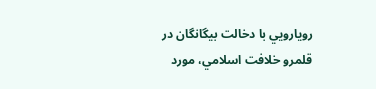رويارويي با دخالت بيگانگان در قلمرو خلافت اسلامي، مورد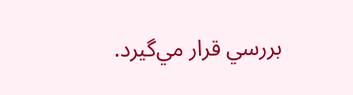بررسي قرار مي‌گيرد.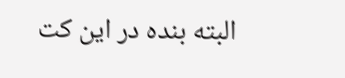البته بنده در اين كت